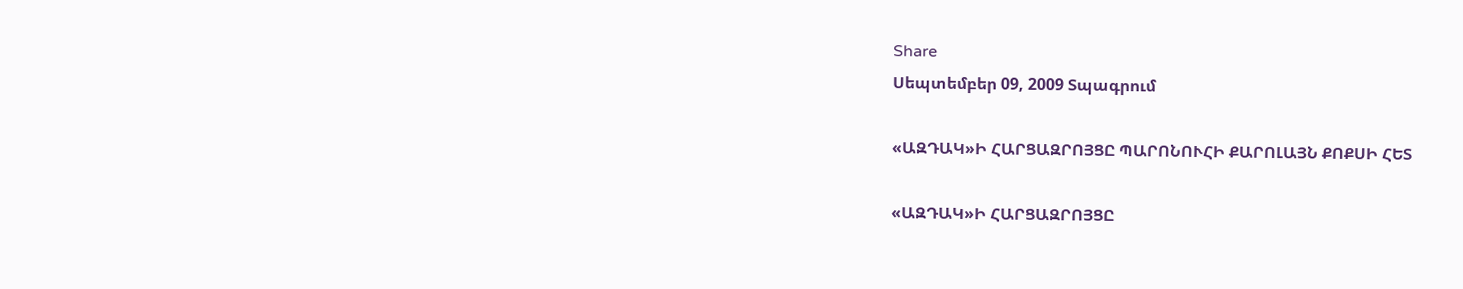Share
Սեպտեմբեր 09, 2009 Տպագրում

«ԱԶԴԱԿ»Ի ՀԱՐՑԱԶՐՈՅՑԸ ՊԱՐՈՆՈՒՀԻ ՔԱՐՈԼԱՅՆ ՔՈՔՍԻ ՀԵՏ

«ԱԶԴԱԿ»Ի ՀԱՐՑԱԶՐՈՅՑԸ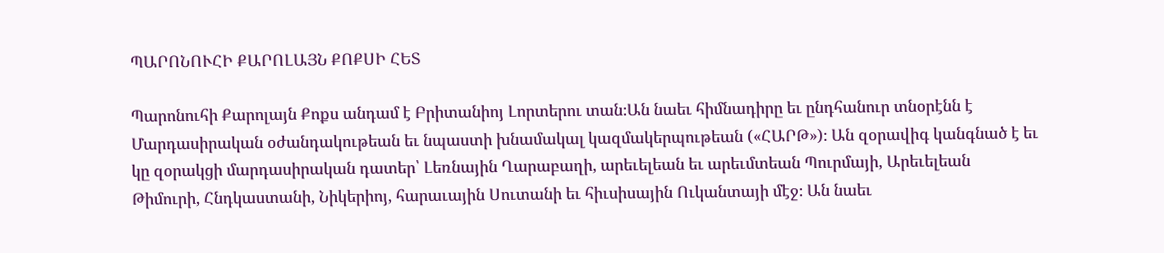ՊԱՐՈՆՈՒՀԻ ՔԱՐՈԼԱՅՆ ՔՈՔՍԻ ՀԵՏ

Պարոնուհի Քարոլայն Քոքս անդամ է Բրիտանիոյ Լորտերու տան։Ան նաեւ հիմնադիրը եւ ընդհանուր տնօրէնն է Մարդասիրական օժանդակութեան եւ նպաստի խնամակալ կազմակերպութեան («ՀԱՐԹ»)։ Ան զօրավիգ կանգնած է եւ կը զօրակցի մարդասիրական դատեր՝ Լեռնային Ղարաբաղի, արեւելեան եւ արեւմտեան Պուրմայի, Արեւելեան Թիմուրի, Հնդկաստանի, Նիկերիոյ, հարաւային Սուտանի եւ հիւսիսային Ուկանտայի մէջ։ Ան նաեւ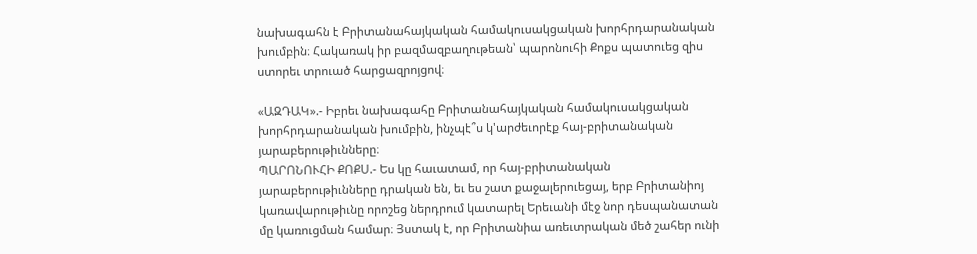նախագահն է Բրիտանահայկական համակուսակցական խորհրդարանական խումբին։ Հակառակ իր բազմազբաղութեան՝ պարոնուհի Քոքս պատուեց զիս ստորեւ տրուած հարցազրոյցով։

«ԱԶԴԱԿ».- Իբրեւ նախագահը Բրիտանահայկական համակուսակցական խորհրդարանական խումբին, ինչպէ՞ս կ'արժեւորէք հայ-բրիտանական յարաբերութիւնները։
ՊԱՐՈՆՈՒՀԻ ՔՈՔՍ.- Ես կը հաւատամ, որ հայ-բրիտանական յարաբերութիւնները դրական են, եւ ես շատ քաջալերուեցայ, երբ Բրիտանիոյ կառավարութիւնը որոշեց ներդրում կատարել Երեւանի մէջ նոր դեսպանատան մը կառուցման համար։ Յստակ է, որ Բրիտանիա առեւտրական մեծ շահեր ունի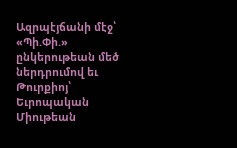Ազրպէյճանի մէջ՝ «Պի.Փի.» ընկերութեան մեծ ներդրումով եւ Թուրքիոյ՝ Եւրոպական Միութեան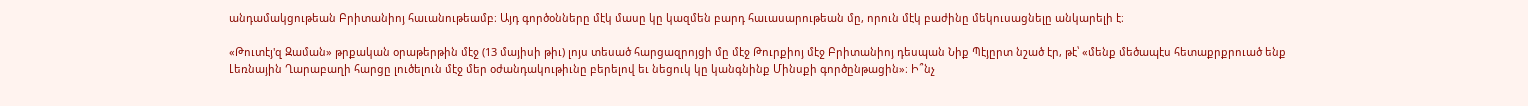անդամակցութեան Բրիտանիոյ հաւանութեամբ։ Այդ գործօնները մէկ մասը կը կազմեն բարդ հաւասարութեան մը, որուն մէկ բաժինը մեկուսացնելը անկարելի է։

«Թուտէյ'զ Զաման» թրքական օրաթերթին մէջ (13 մայիսի թիւ) լոյս տեսած հարցազրոյցի մը մէջ Թուրքիոյ մէջ Բրիտանիոյ դեսպան Նիք Պէյըրտ նշած էր, թէ՝ «մենք մեծապէս հետաքրքրուած ենք Լեռնային Ղարաբաղի հարցը լուծելուն մէջ մեր օժանդակութիւնը բերելով եւ նեցուկ կը կանգնինք Մինսքի գործընթացին»։ Ի՞նչ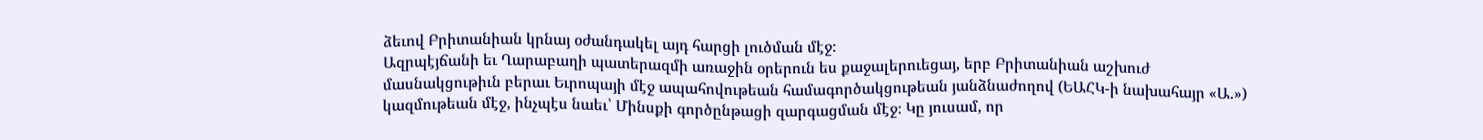ձեւով Բրիտանիան կրնայ օժանդակել այդ հարցի լուծման մէջ։
Ազրպէյճանի եւ Ղարաբաղի պատերազմի առաջին օրերուն ես քաջալերուեցայ, երբ Բրիտանիան աշխուժ մասնակցութիւն բերաւ Եւրոպայի մէջ ապահովութեան համագործակցութեան յանձնաժողով (ԵԱՀԿ-ի նախահայր «Ա.») կազմութեան մէջ, ինչպէս նաեւ՝ Մինսքի գործընթացի զարգացման մէջ։ Կը յուսամ, որ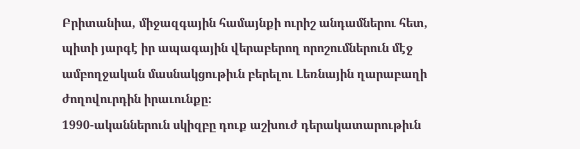Բրիտանիա, միջազգային համայնքի ուրիշ անդամներու հետ, պիտի յարգէ իր ապագային վերաբերող որոշումներուն մէջ ամբողջական մասնակցութիւն բերելու Լեռնային ղարաբաղի ժողովուրդին իրաւունքը։
1990-ականներուն սկիզբը դուք աշխուժ դերակատարութիւն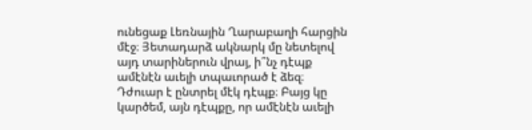ունեցաք Լեռնային Ղարաբաղի հարցին մէջ։ Յետադարձ ակնարկ մը նետելով այդ տարիներուն վրայ, ի՞նչ դէպք ամէնէն աւելի տպաւորած է ձեզ։
Դժուար է ընտրել մէկ դէպք։ Բայց կը կարծեմ, այն դէպքը, որ ամէնէն աւելի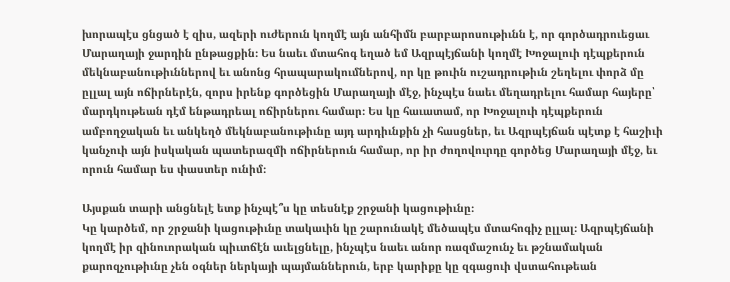խորապէս ցնցած է զիս, ազերի ուժերուն կողմէ այն անհիմն բարբարոսութիւնն է, որ գործադրուեցաւ Մարաղայի ջարդին ընթացքին։ Ես նաեւ մտահոգ եղած եմ Ազրպէյճանի կողմէ Խոջալուի դէպքերուն մեկնաբանութիւններով եւ անոնց հրապարակումներով, որ կը թուին ուշադրութիւն շեղելու փորձ մը ըլլալ այն ոճիրներէն, զորս իրենք գործեցին Մարաղայի մէջ, ինչպէս նաեւ մեղադրելու համար հայերը՝ մարդկութեան դէմ ենթադրեալ ոճիրներու համար։ Ես կը հաւատամ, որ Խոջալուի դէպքերուն ամբողջական եւ անկեղծ մեկնաբանութիւնը այդ արդիւնքին չի հասցներ, եւ Ազրպէյճան պէտք է հաշիւի կանչուի այն իսկական պատերազմի ոճիրներուն համար, որ իր ժողովուրդը գործեց Մարաղայի մէջ, եւ որուն համար ես փաստեր ունիմ։

Այսքան տարի անցնելէ ետք ինչպէ՞ս կը տեսնէք շրջանի կացութիւնը։
Կը կարծեմ, որ շրջանի կացութիւնը տակաւին կը շարունակէ մեծապէս մտահոգիչ ըլլալ։ Ազրպէյճանի կողմէ իր զինուորական պիւտճէն աւելցնելը, ինչպէս նաեւ անոր ռազմաշունչ եւ թշնամական քարոզչութիւնը չեն օգներ ներկայի պայմաններուն, երբ կարիքը կը զգացուի վստահութեան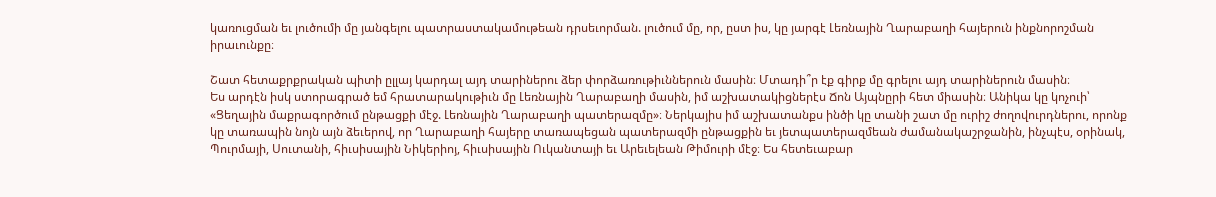կառուցման եւ լուծումի մը յանգելու պատրաստակամութեան դրսեւորման. լուծում մը, որ, ըստ իս, կը յարգէ Լեռնային Ղարաբաղի հայերուն ինքնորոշման իրաւունքը։

Շատ հետաքրքրական պիտի ըլլայ կարդալ այդ տարիներու ձեր փորձառութիւններուն մասին։ Մտադի՞ր էք գիրք մը գրելու այդ տարիներուն մասին։
Ես արդէն իսկ ստորագրած եմ հրատարակութիւն մը Լեռնային Ղարաբաղի մասին, իմ աշխատակիցներէս Ճոն Այպնըրի հետ միասին։ Անիկա կը կոչուի՝ «Ցեղային մաքրագործում ընթացքի մէջ. Լեռնային Ղարաբաղի պատերազմը»։ Ներկայիս իմ աշխատանքս ինծի կը տանի շատ մը ուրիշ ժողովուրդներու, որոնք կը տառապին նոյն այն ձեւերով, որ Ղարաբաղի հայերը տառապեցան պատերազմի ընթացքին եւ յետպատերազմեան ժամանակաշրջանին, ինչպէս, օրինակ, Պուրմայի, Սուտանի, հիւսիսային Նիկերիոյ, հիւսիսային Ուկանտայի եւ Արեւելեան Թիմուրի մէջ։ Ես հետեւաբար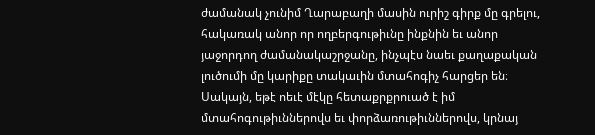ժամանակ չունիմ Ղարաբաղի մասին ուրիշ գիրք մը գրելու, հակառակ անոր որ ողբերգութիւնը ինքնին եւ անոր յաջորդող ժամանակաշրջանը, ինչպէս նաեւ քաղաքական լուծումի մը կարիքը տակաւին մտահոգիչ հարցեր են։ Սակայն, եթէ ոեւէ մէկը հետաքրքրուած է իմ մտահոգութիւններովս եւ փորձառութիւններովս, կրնայ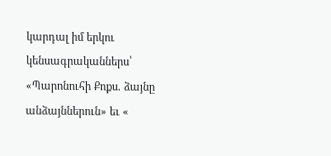կարդալ իմ երկու կենսագրականներս՝ «Պարոնուհի Քոքս. ձայնը անձայններուն» եւ «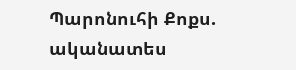Պարոնուհի Քոքս. ականատես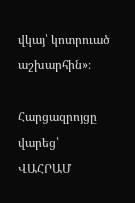վկայ՝ կոտրուած աշխարհին»։

Հարցազրոյցը վարեց՝
ՎԱՀՐԱՄ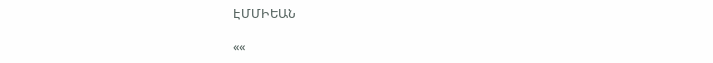ԷՄՄԻԵԱՆ

««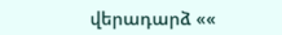վերադարձ ««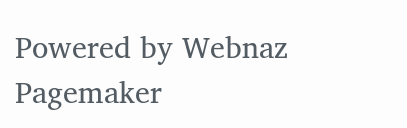Powered by Webnaz Pagemaker